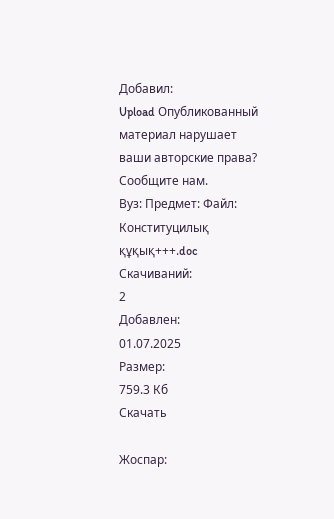Добавил:
Upload Опубликованный материал нарушает ваши авторские права? Сообщите нам.
Вуз: Предмет: Файл:
Конституцилық құқық+++.doc
Скачиваний:
2
Добавлен:
01.07.2025
Размер:
759.3 Кб
Скачать

Жоспар: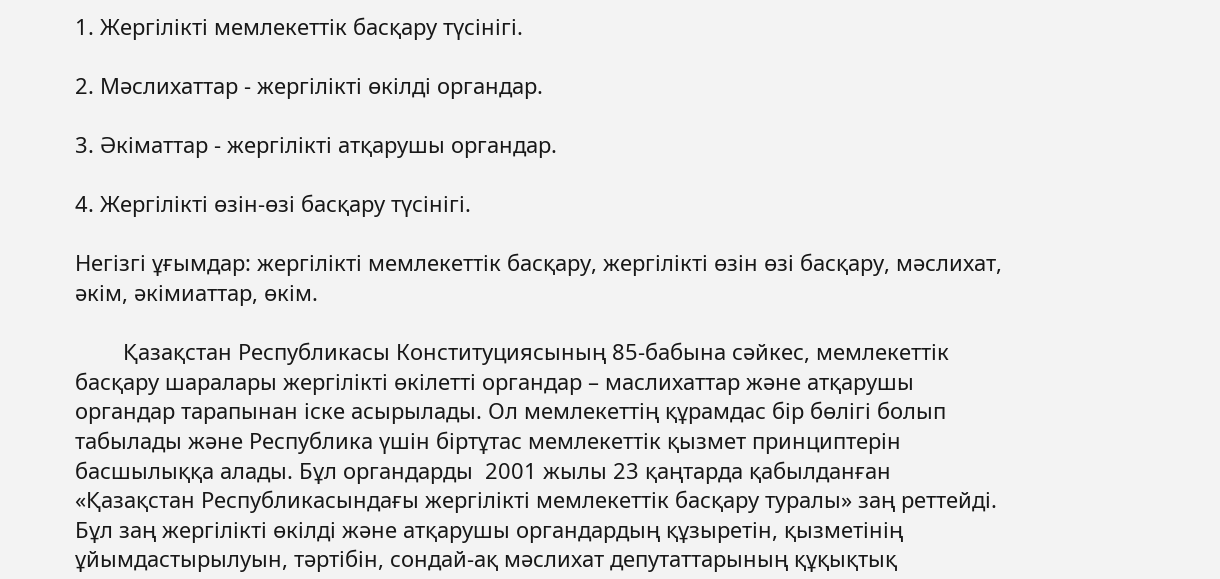1. Жергілікті мемлекеттік басқару түсінігі.

2. Мәслихаттар - жергілікті өкілді органдар.

3. Әкіматтар - жергілікті атқарушы органдар.

4. Жергілікті өзін-өзі басқару түсінігі.

Негізгі ұғымдар: жергілікті мемлекеттік басқару, жергілікті өзін өзі басқару, мәслихат, әкім, әкімиаттар, өкім.

        Қазақстан Республикасы Конституциясының 85-бабына сәйкес, мемлекеттік басқару шаралары жергілікті өкілетті органдар – маслихаттар және атқарушы органдар тарапынан іске асырылады. Ол мемлекеттің құрамдас бір бөлігі болып табылады және Республика үшін біртұтас мемлекеттік қызмет принциптерін басшылыққа алады. Бұл органдарды  2001 жылы 23 қаңтарда қабылданған «Қазақстан Республикасындағы жергілікті мемлекеттік басқару туралы» заң реттейді. Бұл заң жергілікті өкілді және атқарушы органдардың құзыретін, қызметінің ұйымдастырылуын, тәртібін, сондай-ақ мәслихат депутаттарының құқықтық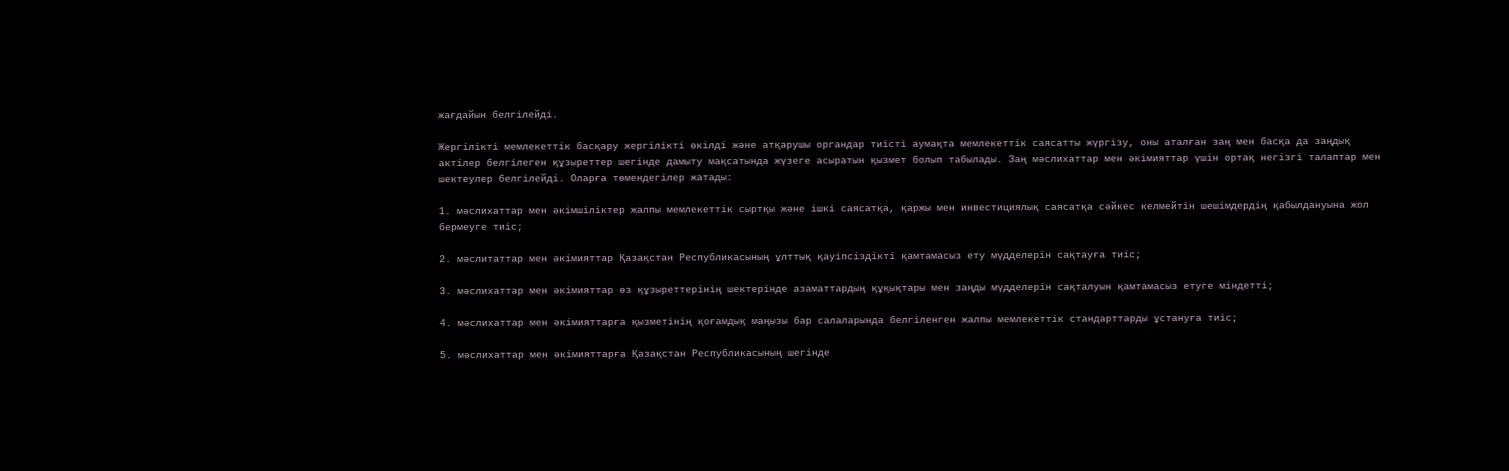жағдайын белгілейді.

Жергілікті мемлекеттік басқару жергілікті өкілді және атқарушы органдар тиісті аумақта мемлекеттік саясатты жүргізу, оны аталған заң мен басқа да заңдық актілер белгілеген құзыреттер шегінде дамыту мақсатында жүзеге асыратын қызмет болып табылады. Заң мәслихаттар мен әкімияттар үшін ортақ негізгі талаптар мен шектеулер белгілейді. Оларға төмендегілер жатады:

1. мәслихаттар мен әкімшіліктер жалпы мемлекеттік сыртқы және ішкі саясатқа, қаржы мен инвестициялық саясатқа сәйкес келмейтін шешімдердің қабылдануына жол бермеуге тиіс;

2. мәслитаттар мен әкімияттар Қазақстан Республикасының ұлттық қауіпсіздікті қамтамасыз ету мүдделерін сақтауға тиіс;

3. мәслихаттар мен әкімияттар өз құзыреттерінің шектерінде азаматтардың құқықтары мен заңды мүдделерін сақталуын қамтамасыз етуге міндетті;

4. мәслихаттар мен әкімияттарға қызметінің қоғамдық маңызы бар салаларында белгіленген жалпы мемлекеттік стандарттарды ұстануға тиіс;

5. мәслихаттар мен әкімияттарға Қазақстан Республикасының шегінде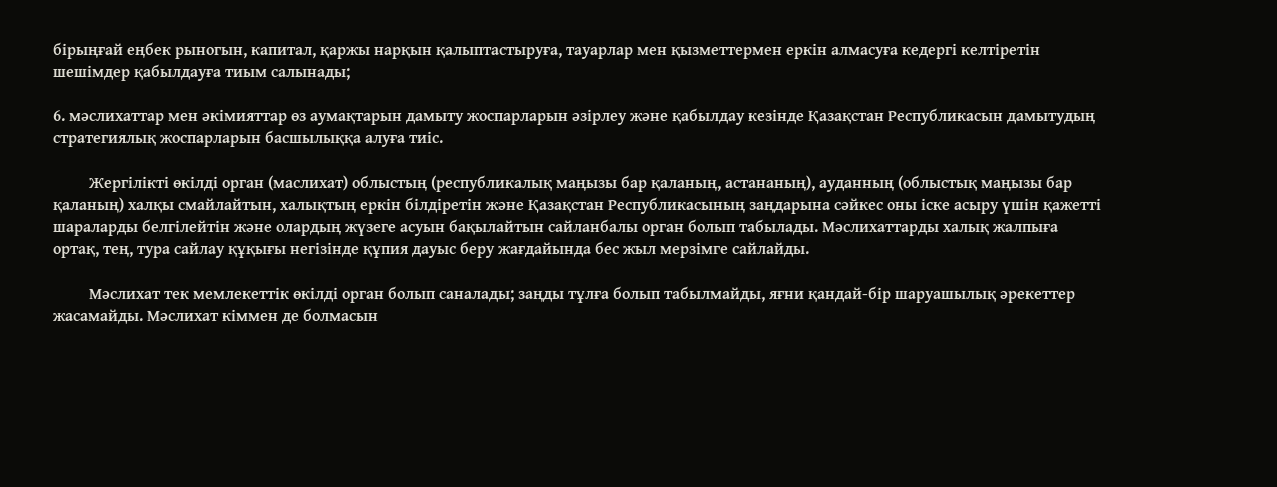бірыңғай еңбек рыногын, капитал, қаржы нарқын қалыптастыруға, тауарлар мен қызметтермен еркін алмасуға кедергі келтіретін шешімдер қабылдауға тиым салынады;

6. мәслихаттар мен әкімияттар өз аумақтарын дамыту жоспарларын әзірлеу және қабылдау кезінде Қазақстан Республикасын дамытудың стратегиялық жоспарларын басшылыққа алуға тиіс.

         Жергілікті өкілді орган (маслихат) облыстың (республикалық маңызы бар қаланың, астананың), ауданның (облыстық маңызы бар қаланың) халқы смайлайтын, халықтың еркін білдіретін және Қазақстан Республикасының заңдарына сәйкес оны іске асыру үшін қажетті шараларды белгілейтін және олардың жүзеге асуын бақылайтын сайланбалы орган болып табылады. Мәслихаттарды халық жалпыға ортақ, тең, тура сайлау құқығы негізінде құпия дауыс беру жағдайында бес жыл мерзімге сайлайды.

         Мәслихат тек мемлекеттік өкілді орган болып саналады; заңды тұлға болып табылмайды, яғни қандай-бір шаруашылық әрекеттер жасамайды. Мәслихат кіммен де болмасын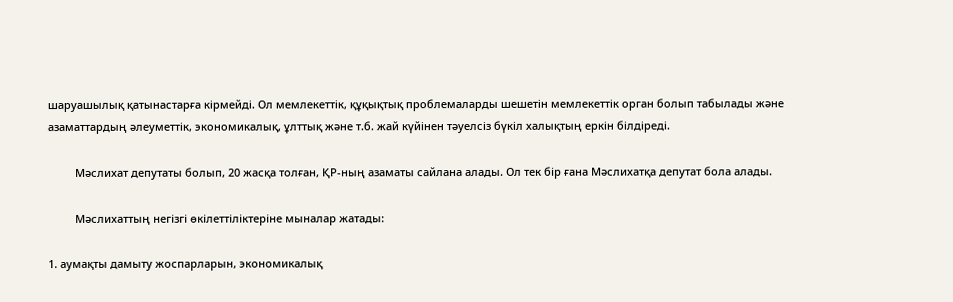шаруашылық қатынастарға кірмейді. Ол мемлекеттік, құқықтық проблемаларды шешетін мемлекеттік орган болып табылады және азаматтардың әлеуметтік, экономикалық, ұлттық және т.б. жай күйінен тәуелсіз бүкіл халықтың еркін білдіреді.

         Мәслихат депутаты болып, 20 жасқа толған, ҚР-ның азаматы сайлана алады. Ол тек бір ғана Мәслихатқа депутат бола алады.

         Мәслихаттың негізгі өкілеттіліктеріне мыналар жатады:

1. аумақты дамыту жоспарларын, экономикалық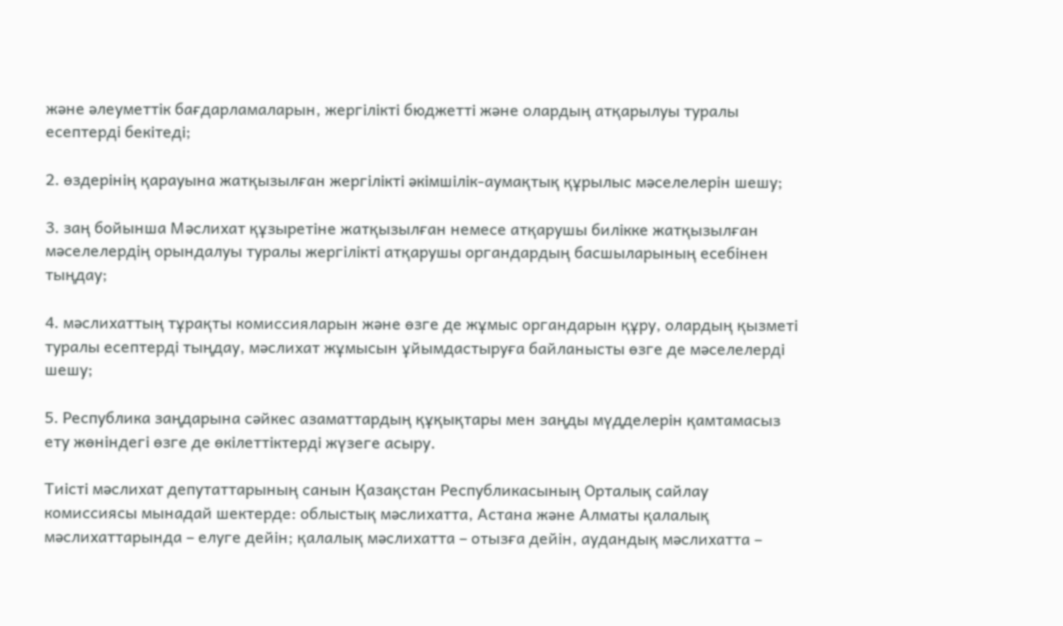және әлеуметтік бағдарламаларын, жергілікті бюджетті және олардың атқарылуы туралы есептерді бекітеді;

2. өздерінің қарауына жатқызылған жергілікті әкімшілік-аумақтық құрылыс мәселелерін шешу;

3. заң бойынша Мәслихат құзыретіне жатқызылған немесе атқарушы билікке жатқызылған мәселелердің орындалуы туралы жергілікті атқарушы органдардың басшыларының есебінен тыңдау;

4. мәслихаттың тұрақты комиссияларын және өзге де жұмыс органдарын құру, олардың қызметі туралы есептерді тыңдау, мәслихат жұмысын ұйымдастыруға байланысты өзге де мәселелерді шешу;

5. Республика заңдарына сәйкес азаматтардың құқықтары мен заңды мүдделерін қамтамасыз ету жөніндегі өзге де өкілеттіктерді жүзеге асыру.

Тиісті мәслихат депутаттарының санын Қазақстан Республикасының Орталық сайлау комиссиясы мынадай шектерде: облыстық мәслихатта, Астана және Алматы қалалық мәслихаттарында – елуге дейін; қалалық мәслихатта – отызға дейін, аудандық мәслихатта –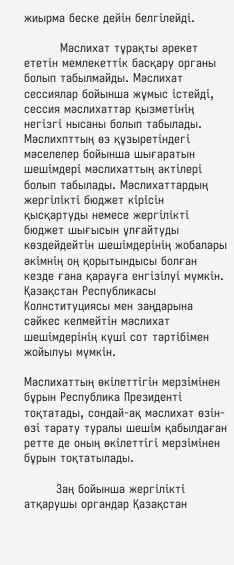жиырма беске дейін белгілейді.

         Мәслихат тұрақты әрекет ететін мемлекеттік басқару органы болып табылмайды. Мәслихат сессиялар бойынша жұмыс істейді, сессия мәслихаттар қызметінің негізгі нысаны болып табылады. Мәслихпттың өз құзыретіндегі мәселелер бойынша шығаратын шешімдері мәслихаттың актілері болып табылады. Мәслихаттардың жергілікті бюджет кірісін қысқартуды немесе жергілікті бюджет шығысын ұлғайтуды көздейдейтін шешімдерінің жобалары әкімнің оң қорытындысы болған кезде ғана қарауға енгізілуі мүмкін. Қазақстан Республикасы Колнституциясы мен заңдарына сәйкес келмейтін мәслихат шешімдерінің күші сот тәртібімен жойылуы мүмкін.

Мәслихаттың өкілеттігін мерзімінен бұрын Республика Президенті тоқтатады, сондай-ақ мәслихат өзін-өзі тарату туралы шешім қабылдаған ретте де оның өкілеттігі мерзімінен бұрын тоқтатылады.

        Заң бойынша жергілікті атқарушы органдар Қазақстан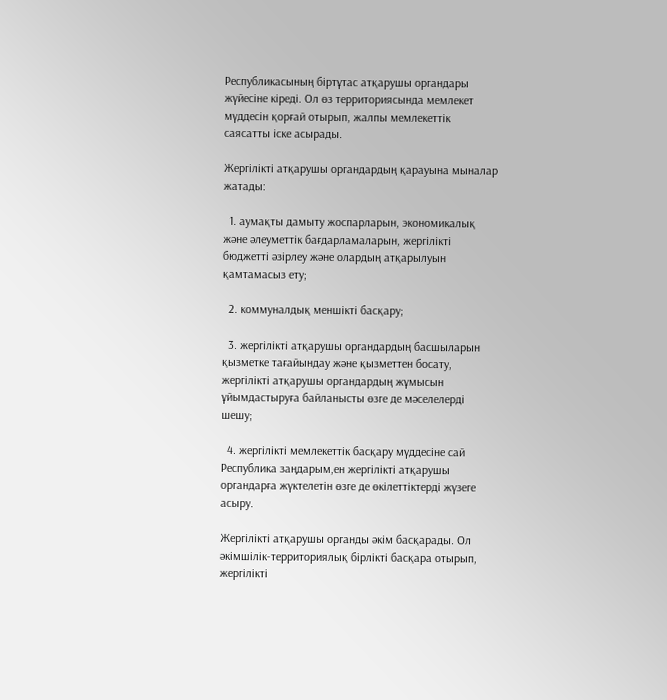Республикасының біртұтас атқарушы органдары жүйесіне кіреді. Ол өз территориясында мемлекет мүддесін қорғай отырып, жалпы мемлекеттік саясатты іске асырады.

Жергілікті атқарушы органдардың қарауына мыналар жатады:

  1. аумақты дамыту жоспарларын, экономикалық және әлеуметтік бағдарламаларын, жергілікті бюджетті әзірлеу және олардың атқарылуын қамтамасыз ету;

  2. коммуналдық меншікті басқару;

  3. жергілікті атқарушы органдардың басшыларын қызметке тағайындау және қызметтен босату, жергілікті атқарушы органдардың жұмысын ұйымдастыруға байланысты өзге де мәселелерді шешу;

  4. жергілікті мемлекеттік басқару мүддесіне сай Республика заңдарым,ен жергілікті атқарушы органдарға жүктелетін өзге де өкілеттіктерді жүзеге асыру.

Жергілікті атқарушы органды әкім басқарады. Ол әкімшілік-территориялық бірлікті басқара отырып, жергілікті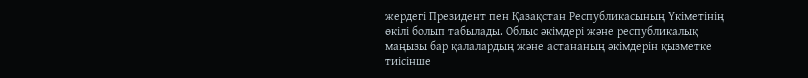жердегі Президент пен Қазақстан Республикасының Үкіметінің өкілі болып табылады. Облыс әкімдері және республикалық маңызы бар қалалардың және астананың әкімдерін қызметке тиісінше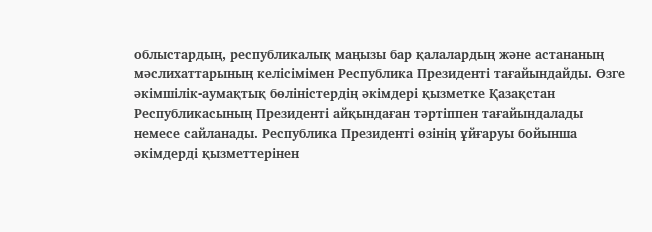облыстардың, республикалық маңызы бар қалалардың және астананың мәслихаттарының келісімімен Республика Президенті тағайындайды. Өзге әкімшілік-аумақтық бөліністердің әкімдері қызметке Қазақстан Республикасының Президенті айқындаған тәртіппен тағайындалады немесе сайланады. Республика Президенті өзінің ұйғаруы бойынша әкімдерді қызметтерінен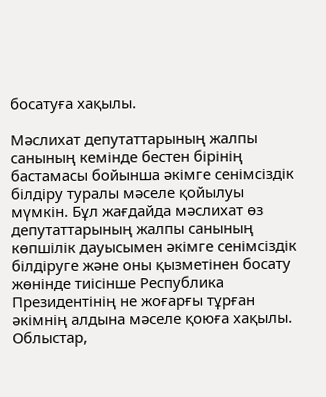босатуға хақылы.

Мәслихат депутаттарының жалпы санының кемінде бестен бірінің бастамасы бойынша әкімге сенімсіздік білдіру туралы мәселе қойылуы мүмкін. Бұл жағдайда мәслихат өз депутаттарының жалпы санының көпшілік дауысымен әкімге сенімсіздік білдіруге және оны қызметінен босату жөнінде тиісінше Республика Президентінің не жоғарғы тұрған әкімнің алдына мәселе қоюға хақылы. Облыстар,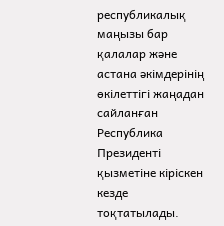республикалық маңызы бар қалалар және астана әкімдерінің өкілеттігі жаңадан сайланған Республика Президенті қызметіне кіріскен кезде тоқтатылады.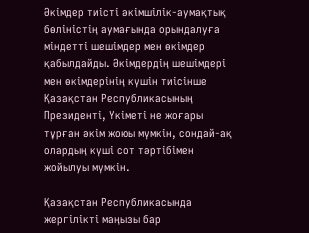Әкімдер тиісті әкімшілік-аумақтық бөліністің аумағында орындалуға міндетті шешімдер мен өкімдер қабылдайды. Әкімдердің шешімдері мен өкімдерінің күшін тиісінше Қазақстан Республикасының Президенті, Үкіметі не жоғары тұрған әкім жоюы мүмкін, сондай-ақ олардың күші сот тәртібімен жойылуы мүмкін.

Қазақстан Республикасында жергілікті маңызы бар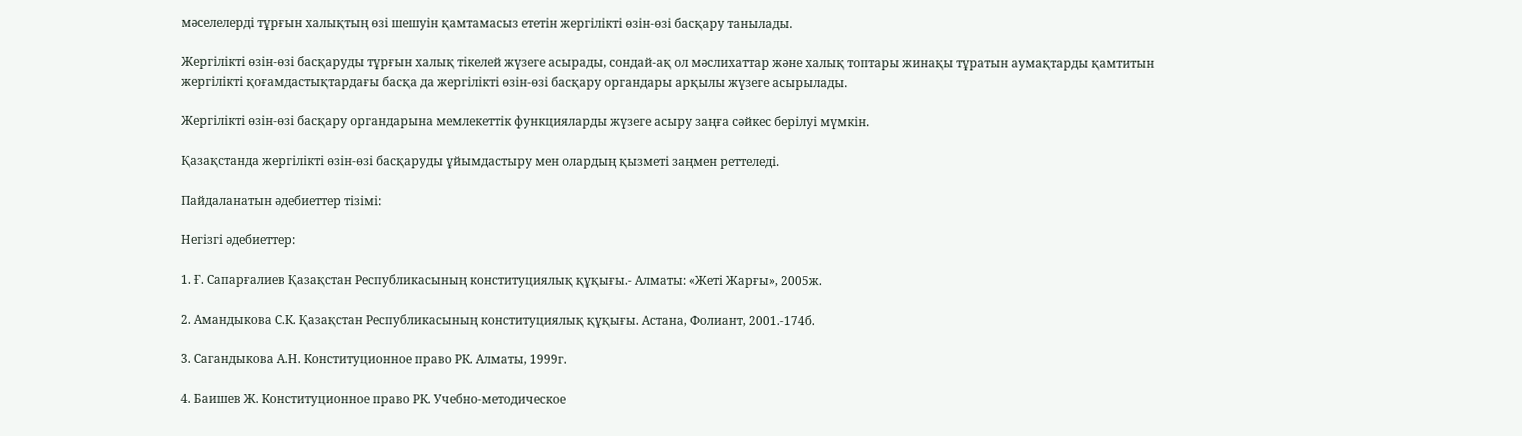мәселелерді тұрғын халықтың өзі шешуін қамтамасыз ететін жергілікті өзін-өзі басқару танылады.

Жергілікті өзін-өзі басқаруды тұрғын халық тікелей жүзеге асырады, сондай-ақ ол мәслихаттар және халық топтары жинақы тұратын аумақтарды қамтитын жергілікті қоғамдастықтардағы басқа да жергілікті өзін-өзі басқару органдары арқылы жүзеге асырылады.

Жергілікті өзін-өзі басқару органдарына мемлекеттік функцияларды жүзеге асыру заңға сәйкес берілуі мүмкін.

Қазақстанда жергілікті өзін-өзі басқаруды ұйымдастыру мен олардың қызметі заңмен реттеледі.

Пайдаланатын әдебиеттер тізімі:

Негізгі әдебиеттер:

1. Ғ. Сапарғалиев Қазақстан Республикасының конституциялық құқығы.- Алматы: «Жеті Жарғы», 2005ж.

2. Амандыкова С.К. Қазақстан Республикасының конституциялық құқығы. Астана, Фолиант, 2001.-174б.

3. Сагандыкова А.Н. Конституционное право РК. Алматы, 1999г.

4. Баишев Ж. Конституционное право РК. Учебно-методическое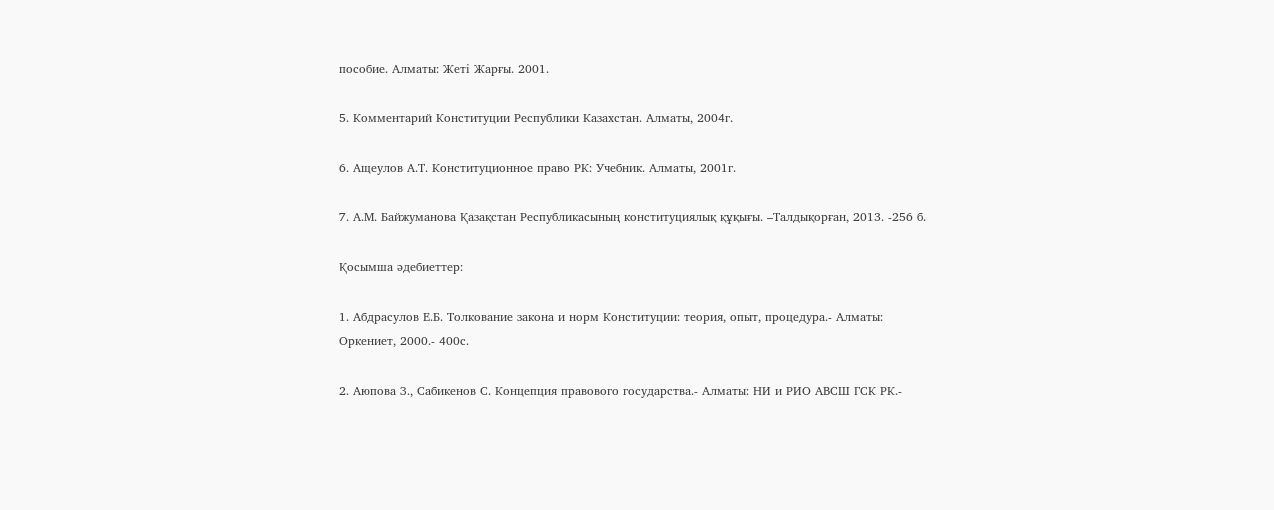пособие. Алматы: Жеті Жарғы. 2001.

5. Комментарий Конституции Республики Казахстан. Алматы, 2004г.

6. Ащеулов А.Т. Конституционное право РК: Учебник. Алматы, 2001г.

7. А.М. Байжуманова Қазақстан Республикасының конституциялық құқығы. –Талдықорған, 2013. -256 б.

Қосымша әдебиеттер:

1. Абдрасулов Е.Б. Толкование закона и норм Конституции: теория, опыт, процедура.- Алматы: Оркениет, 2000.- 400с.

2. Аюпова З., Сабикенов С. Концепция правового государства.- Алматы: НИ и РИО АВСШ ГСК РК.-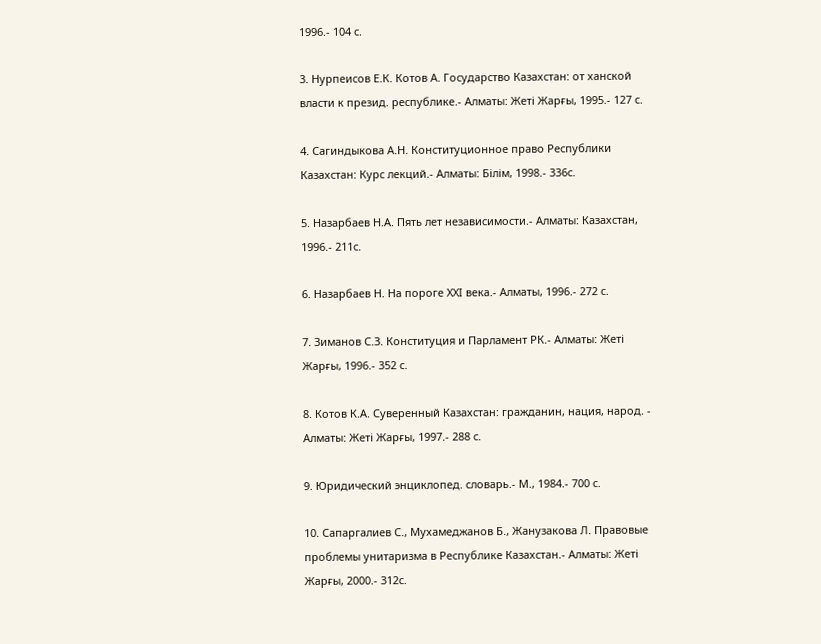1996.- 104 с.

3. Нурпеисов Е.К. Котов А. Государство Казахстан: от ханской власти к презид. республике.- Алматы: Жетi Жарғы, 1995.- 127 с.

4. Сагиндыкова А.Н. Конституционное право Республики Казахстан: Курс лекций.- Алматы: Бiлiм, 1998.- 336с.

5. Назарбаев Н.А. Пять лет независимости.- Алматы: Казахстан, 1996.- 211с.

6. Назарбаев Н. На пороге ХХI века.- Алматы, 1996.- 272 с.

7. Зиманов С.З. Конституция и Парламент РК.- Алматы: Жетi Жарғы, 1996.- 352 с.

8. Котов К.А. Суверенный Казахстан: гражданин, нация, народ. - Алматы: Жетi Жарғы, 1997.- 288 с.

9. Юридический энциклопед. словарь.- М., 1984.- 700 с.

10. Сапаргалиев С., Мухамеджанов Б., Жанузакова Л. Правовые проблемы унитаризма в Республике Казахстан.- Алматы: Жетi Жарғы, 2000.- 312с.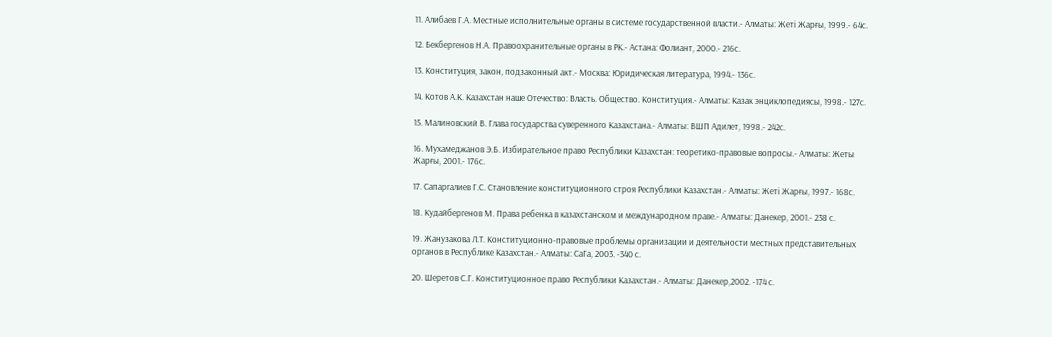11. Алибаев Г.А. Местные исполнительные органы в системе государственной власти.- Алматы: Жеті Жарғы, 1999.- 64с.

12. Бекбергенов Н.А. Правоохранительные органы в РК.- Астана: Фолиант, 2000.- 216с.

13. Конституция, закон, подзаконный акт.- Москва: Юридическая литература, 1994.- 136с.

14. Котов А.К. Казахстан наше Отечество: Власть. Общество. Конституция.- Алматы: Казак энциклопедиясы, 1998.- 127с.

15. Малиновский В. Глава государства суверенного Казахстана.- Алматы: ВШП Адилет, 1998.- 242с.

16. Мухамеджанов Э.Б. Избирательное право Республики Казахстан: теоретико-правовые вопросы.- Алматы: Жеты Жарғы, 2001.- 176с.

17. Сапаргалиев Г.С. Становление конституционного строя Республики Казахстан.- Алматы: Жеті Жарғы, 1997.- 168с.

18. Кудайбергенов М. Права ребенка в казахстанском и международном праве.- Алматы: Данекер, 2001.- 238 с.

19. Жанузакова Л.Т. Конституционно-правовые проблемы организации и деятельности местных представительных органов в Республике Казахстан.- Алматы: СаГа, 2003. -340 с.

20. Шеретов С.Г. Конституционное право Республики Казахстан.- Алматы: Данекер,2002. -174 с.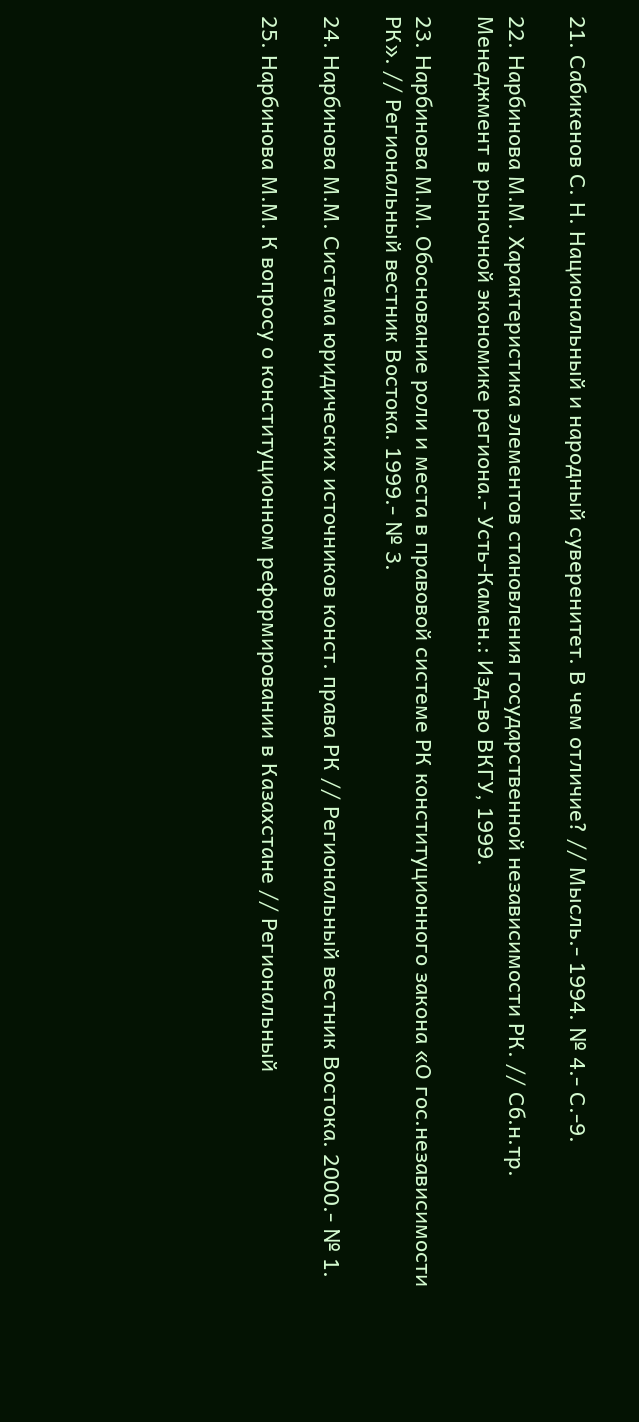21. Сабикенов С. Н. Национальный и народный суверенитет. В чем отличие? // Мысль.- 1994. № 4.- С.-9.

22. Нарбинова М.М. Характеристика элементов становления государственной независимости РК. // Сб.н.тр. Менеджмент в рыночной экономике региона.- Усть-Камен.: Изд-во ВКГУ, 1999.

23. Нарбинова М.М. Обоснование роли и места в правовой системе РК конституционного закона «О гос.независимости РК». // Региональный вестник Востока. 1999.- № 3.

24. Нарбинова М.М. Система юридических источников конст. права РК // Региональный вестник Востока. 2000.- № 1.

25. Нарбинова М.М. К вопросу о конституционном реформировании в Казахстане // Региональный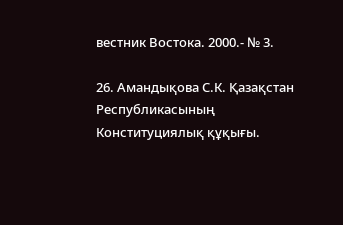вестник Востока. 2000.- № 3.

26. Амандықова С.К. Қазақстан Республикасының Конституциялық құқығы.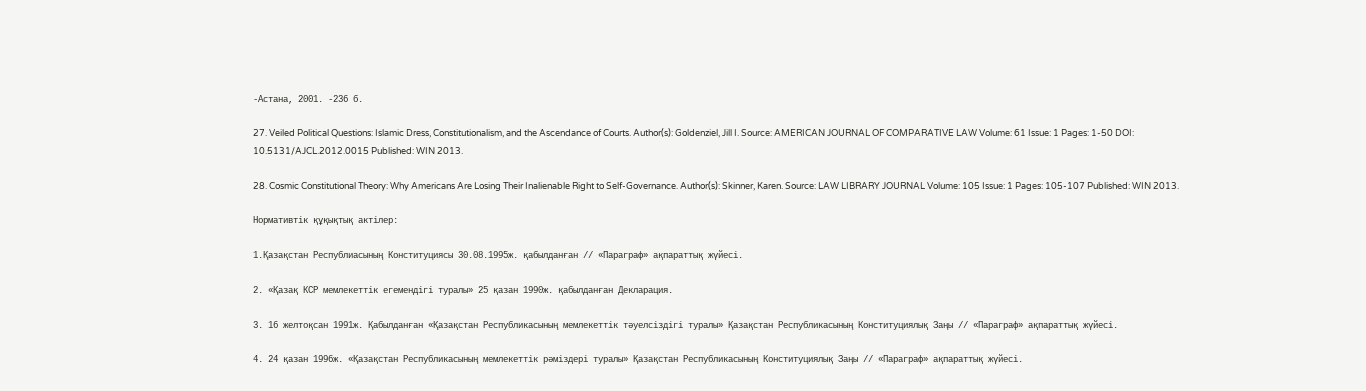-Астана, 2001. -236 б.

27. Veiled Political Questions: Islamic Dress, Constitutionalism, and the Ascendance of Courts. Author(s): Goldenziel, Jill I. Source: AMERICAN JOURNAL OF COMPARATIVE LAW Volume: 61 Issue: 1 Pages: 1-50 DOI: 10.5131/AJCL.2012.0015 Published: WIN 2013.

28. Cosmic Constitutional Theory: Why Americans Are Losing Their Inalienable Right to Self-Governance. Author(s): Skinner, Karen. Source: LAW LIBRARY JOURNAL Volume: 105 Issue: 1 Pages: 105-107 Published: WIN 2013.

Нормативтік құқықтық актілер:

1.Қазақстан Республиасының Конституциясы 30.08.1995ж. қабылданған // «Параграф» ақпараттық жүйесі.

2. «Қазақ КСР мемлекеттік егемендігі туралы» 25 қазан 1990ж. қабылданған Декларация.

3. 16 желтоқсан 1991ж. Қабылданған «Қазақстан Республикасының мемлекеттік тәуелсіздігі туралы» Қазақстан Республикасының Конституциялық Заңы // «Параграф» ақпараттық жүйесі.

4. 24 қазан 1996ж. «Қазақстан Республикасының мемлекеттік рәміздері туралы» Қазақстан Республикасының Конституциялық Заңы // «Параграф» ақпараттық жүйесі.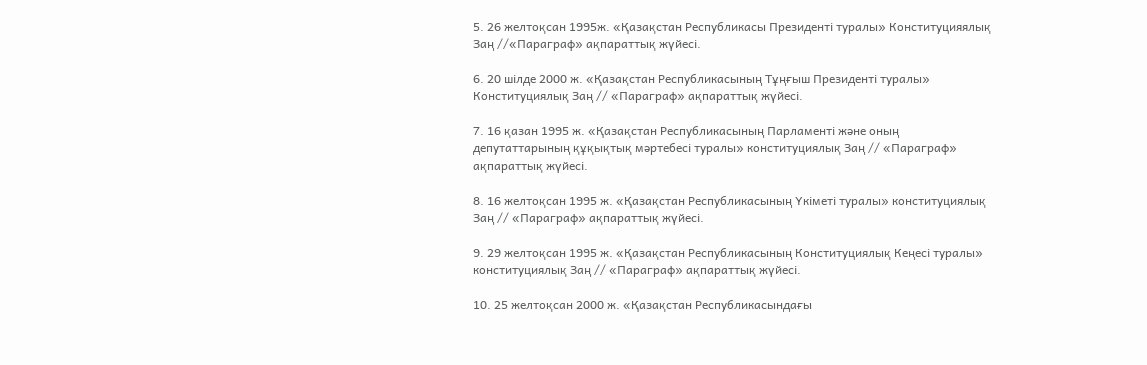5. 26 желтоқсан 1995ж. «Қазақстан Республикасы Президенті туралы» Конституцияялық Заң //«Параграф» ақпараттық жүйесі.

6. 20 шілде 2000 ж. «Қазақстан Республикасының Тұңғыш Президенті туралы» Конституциялық Заң // «Параграф» ақпараттық жүйесі.

7. 16 қазан 1995 ж. «Қазақстан Республикасының Парламенті және оның депутаттарының құқықтық мәртебесі туралы» конституциялық Заң // «Параграф» ақпараттық жүйесі.

8. 16 желтоқсан 1995 ж. «Қазақстан Республикасының Үкіметі туралы» конституциялық Заң // «Параграф» ақпараттық жүйесі.

9. 29 желтоқсан 1995 ж. «Қазақстан Республикасының Конституциялық Кеңесі туралы» конституциялық Заң // «Параграф» ақпараттық жүйесі.

10. 25 желтоқсан 2000 ж. «Қазақстан Республикасындағы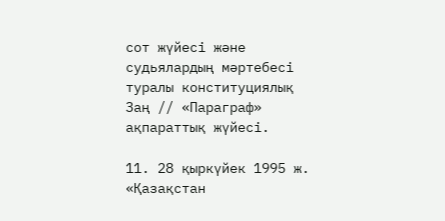сот жүйесі және судьялардың мәртебесі туралы конституциялық Заң // «Параграф» ақпараттық жүйесі.

11. 28 қыркүйек 1995 ж. «Қазақстан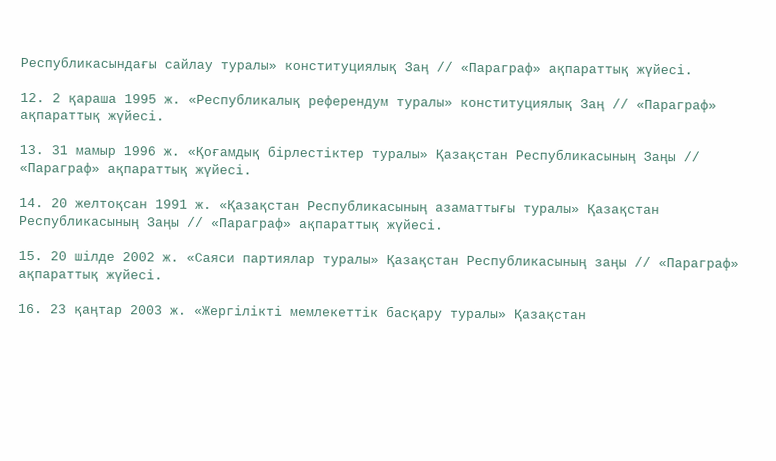Республикасындағы сайлау туралы» конституциялық Заң // «Параграф» ақпараттық жүйесі.

12. 2 қараша 1995 ж. «Республикалық референдум туралы» конституциялық Заң // «Параграф» ақпараттық жүйесі.

13. 31 мамыр 1996 ж. «Қоғамдық бірлестіктер туралы» Қазақстан Республикасының Заңы // «Параграф» ақпараттық жүйесі.

14. 20 желтоқсан 1991 ж. «Қазақстан Республикасының азаматтығы туралы» Қазақстан Республикасының Заңы // «Параграф» ақпараттық жүйесі.

15. 20 шілде 2002 ж. «Саяси партиялар туралы» Қазақстан Республикасының заңы // «Параграф» ақпараттық жүйесі.

16. 23 қаңтар 2003 ж. «Жергілікті мемлекеттік басқару туралы» Қазақстан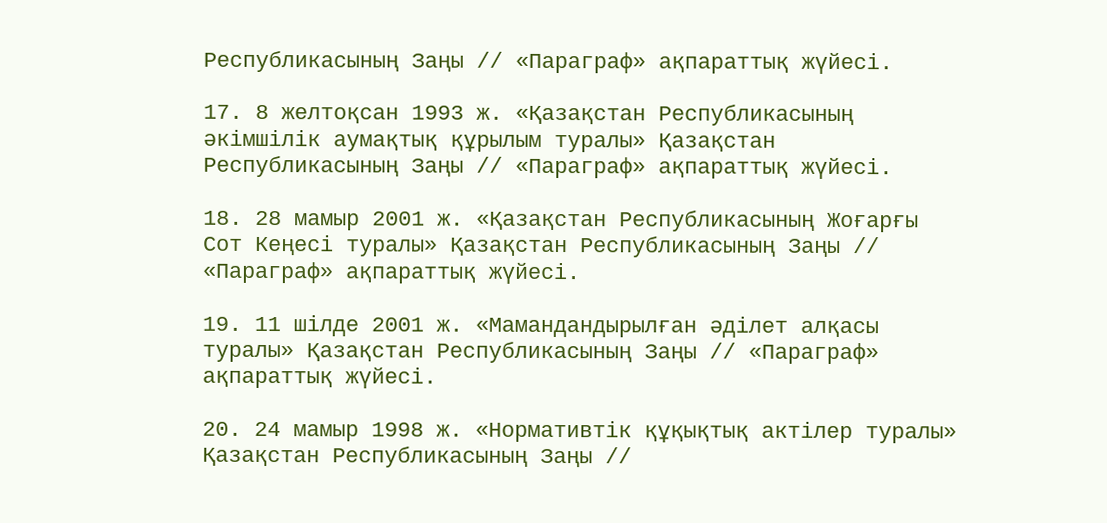Республикасының Заңы // «Параграф» ақпараттық жүйесі.

17. 8 желтоқсан 1993 ж. «Қазақстан Республикасының әкімшілік аумақтық құрылым туралы» Қазақстан Республикасының Заңы // «Параграф» ақпараттық жүйесі.

18. 28 мамыр 2001 ж. «Қазақстан Республикасының Жоғарғы Сот Кеңесі туралы» Қазақстан Республикасының Заңы // «Параграф» ақпараттық жүйесі.

19. 11 шілде 2001 ж. «Мамандандырылған әділет алқасы туралы» Қазақстан Республикасының Заңы // «Параграф» ақпараттық жүйесі.

20. 24 мамыр 1998 ж. «Нормативтік құқықтық актілер туралы» Қазақстан Республикасының Заңы //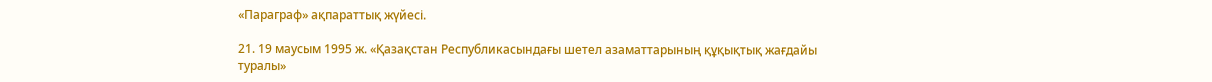«Параграф» ақпараттық жүйесі.

21. 19 маусым 1995 ж. «Қазақстан Республикасындағы шетел азаматтарының құқықтық жағдайы туралы»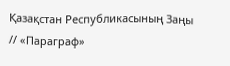Қазақстан Республикасының Заңы // «Параграф»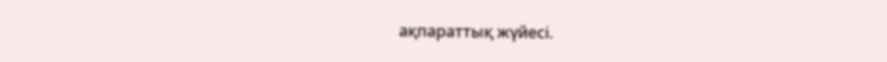ақпараттық жүйесі.